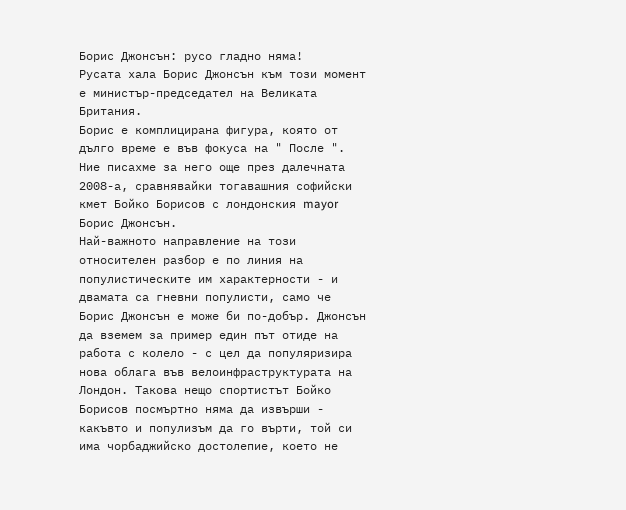Борис Джонсън: русо гладно няма!
Русата хала Борис Джонсън към този момент е министър-председател на Великата Британия.
Борис е комплицирана фигура, която от дълго време е във фокуса на " После ".
Ние писахме за него още през далечната 2008-а, сравнявайки тогавашния софийски кмет Бойко Борисов с лондонския mayor Борис Джонсън.
Най-важното направление на този относителен разбор е по линия на популистическите им характерности - и двамата са гневни популисти, само че Борис Джонсън е може би по-добър. Джонсън да вземем за пример един път отиде на работа с колело - с цел да популяризира нова облага във велоинфраструктурата на Лондон. Такова нещо спортистът Бойко Борисов посмъртно няма да извърши - какъвто и популизъм да го върти, той си има чорбаджийско достолепие, което не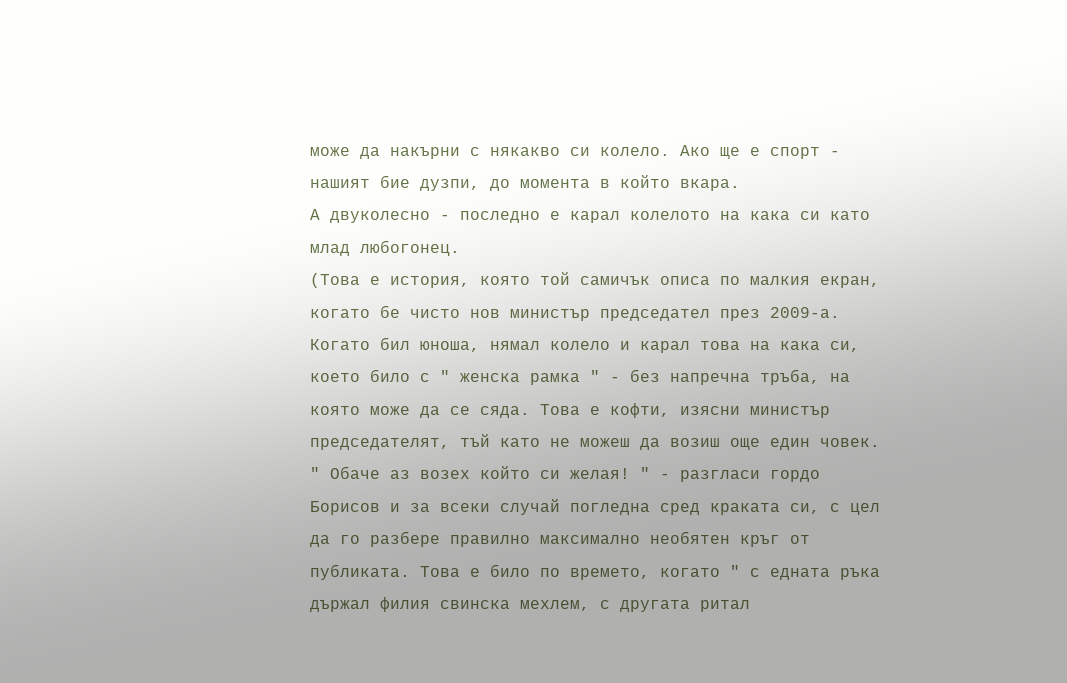може да накърни с някакво си колело. Ако ще е спорт - нашият бие дузпи, до момента в който вкара.
А двуколесно - последно е карал колелото на кака си като млад любогонец.
(Това е история, която той самичък описа по малкия екран, когато бе чисто нов министър председател през 2009-а. Когато бил юноша, нямал колело и карал това на кака си, което било с " женска рамка " - без напречна тръба, на която може да се сяда. Това е кофти, изясни министър председателят, тъй като не можеш да возиш още един човек. " Обаче аз возех който си желая! " - разгласи гордо Борисов и за всеки случай погледна сред краката си, с цел да го разбере правилно максимално необятен кръг от публиката. Това е било по времето, когато " с едната ръка държал филия свинска мехлем, с другата ритал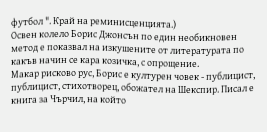футбол ". Край на реминисценцията.)
Освен колело Борис Джонсън по един необикновен метод е показвал на изкушените от литературата по какъв начин се кара козичка, с опрощение.
Макар рисково рус, Борис е културен човек - публицист, публицист, стихотворец, обожател на Шекспир. Писал е книга за Чърчил, на който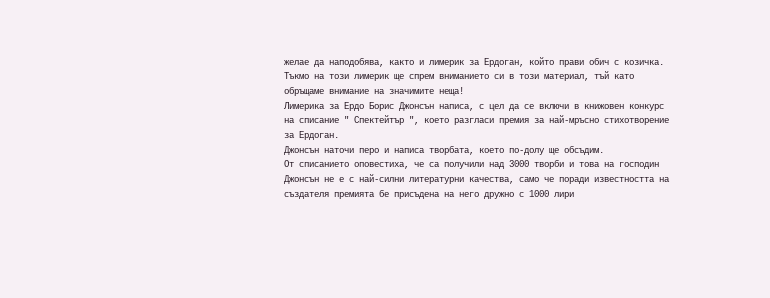желае да наподобява, както и лимерик за Ердоган, който прави обич с козичка.
Тъкмо на този лимерик ще спрем вниманието си в този материал, тъй като обръщаме внимание на значимите неща!
Лимерика за Ердо Борис Джонсън написа, с цел да се включи в книжовен конкурс на списание " Спектейтър ", което разгласи премия за най-мръсно стихотворение за Ердоган.
Джонсън наточи перо и написа творбата, което по-долу ще обсъдим.
От списанието оповестиха, че са получили над 3000 творби и това на господин Джонсън не е с най-силни литературни качества, само че поради известността на създателя премията бе присъдена на него дружно с 1000 лири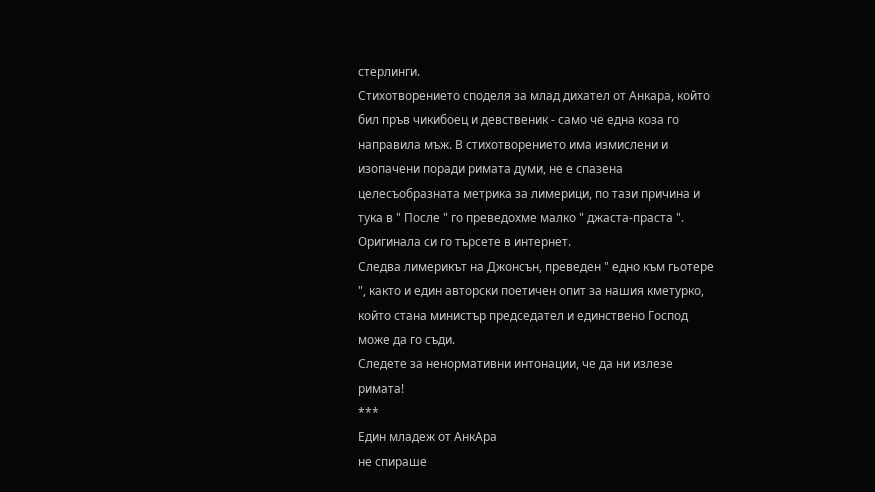стерлинги.
Стихотворението споделя за млад дихател от Анкара, който бил пръв чикибоец и девственик - само че една коза го направила мъж. В стихотворението има измислени и изопачени поради римата думи, не е спазена целесъобразната метрика за лимерици, по тази причина и тука в " После " го преведохме малко " джаста-праста ". Оригинала си го търсете в интернет.
Следва лимерикът на Джонсън, преведен " едно към гьотере ", както и един авторски поетичен опит за нашия кметурко, който стана министър председател и единствено Господ може да го съди.
Следете за ненормативни интонации, че да ни излезе римата!
***
Един младеж от АнкАра
не спираше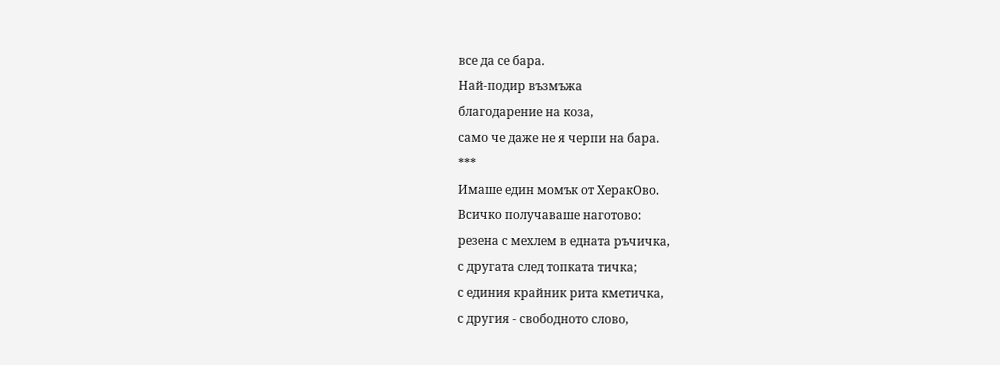все да се бара.
Най-подир възмъжа
благодарение на коза,
само че даже не я черпи на бара.
***
Имаше един момък от ХеракОво.
Всичко получаваше наготово:
резена с мехлем в едната ръчичка,
с другата след топката тичка;
с единия крайник рита кметичка,
с другия - свободното слово,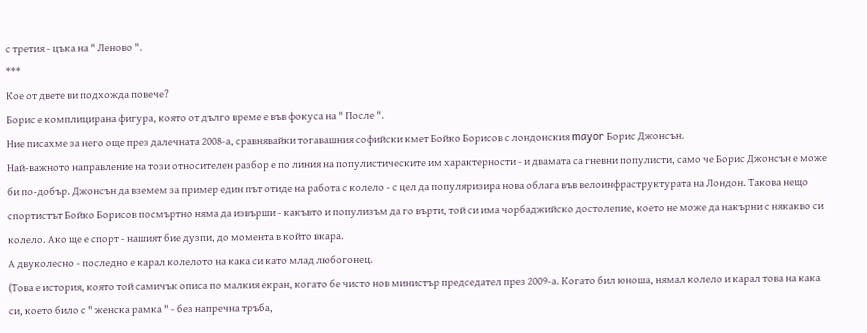с третия - цъка на " Леново ".
***
Кое от двете ви подхожда повече?
Борис е комплицирана фигура, която от дълго време е във фокуса на " После ".
Ние писахме за него още през далечната 2008-а, сравнявайки тогавашния софийски кмет Бойко Борисов с лондонския mayor Борис Джонсън.
Най-важното направление на този относителен разбор е по линия на популистическите им характерности - и двамата са гневни популисти, само че Борис Джонсън е може би по-добър. Джонсън да вземем за пример един път отиде на работа с колело - с цел да популяризира нова облага във велоинфраструктурата на Лондон. Такова нещо спортистът Бойко Борисов посмъртно няма да извърши - какъвто и популизъм да го върти, той си има чорбаджийско достолепие, което не може да накърни с някакво си колело. Ако ще е спорт - нашият бие дузпи, до момента в който вкара.
А двуколесно - последно е карал колелото на кака си като млад любогонец.
(Това е история, която той самичък описа по малкия екран, когато бе чисто нов министър председател през 2009-а. Когато бил юноша, нямал колело и карал това на кака си, което било с " женска рамка " - без напречна тръба,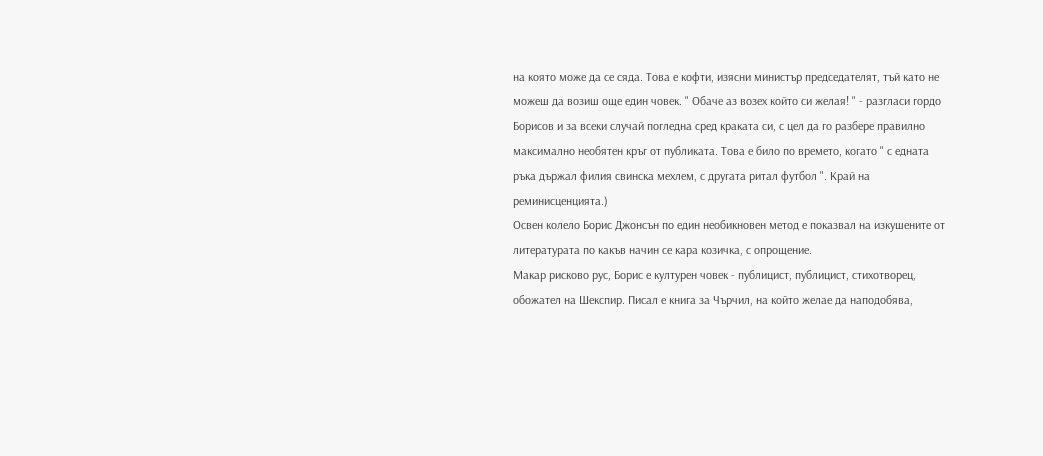на която може да се сяда. Това е кофти, изясни министър председателят, тъй като не можеш да возиш още един човек. " Обаче аз возех който си желая! " - разгласи гордо Борисов и за всеки случай погледна сред краката си, с цел да го разбере правилно максимално необятен кръг от публиката. Това е било по времето, когато " с едната ръка държал филия свинска мехлем, с другата ритал футбол ". Край на реминисценцията.)
Освен колело Борис Джонсън по един необикновен метод е показвал на изкушените от литературата по какъв начин се кара козичка, с опрощение.
Макар рисково рус, Борис е културен човек - публицист, публицист, стихотворец, обожател на Шекспир. Писал е книга за Чърчил, на който желае да наподобява,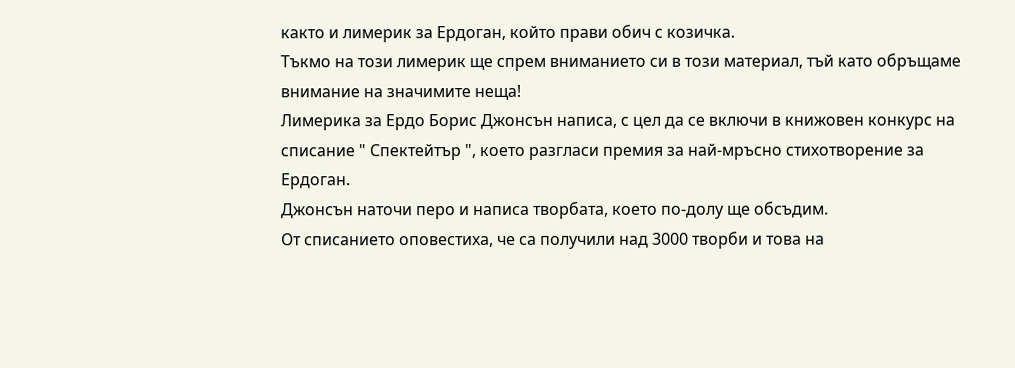както и лимерик за Ердоган, който прави обич с козичка.
Тъкмо на този лимерик ще спрем вниманието си в този материал, тъй като обръщаме внимание на значимите неща!
Лимерика за Ердо Борис Джонсън написа, с цел да се включи в книжовен конкурс на списание " Спектейтър ", което разгласи премия за най-мръсно стихотворение за Ердоган.
Джонсън наточи перо и написа творбата, което по-долу ще обсъдим.
От списанието оповестиха, че са получили над 3000 творби и това на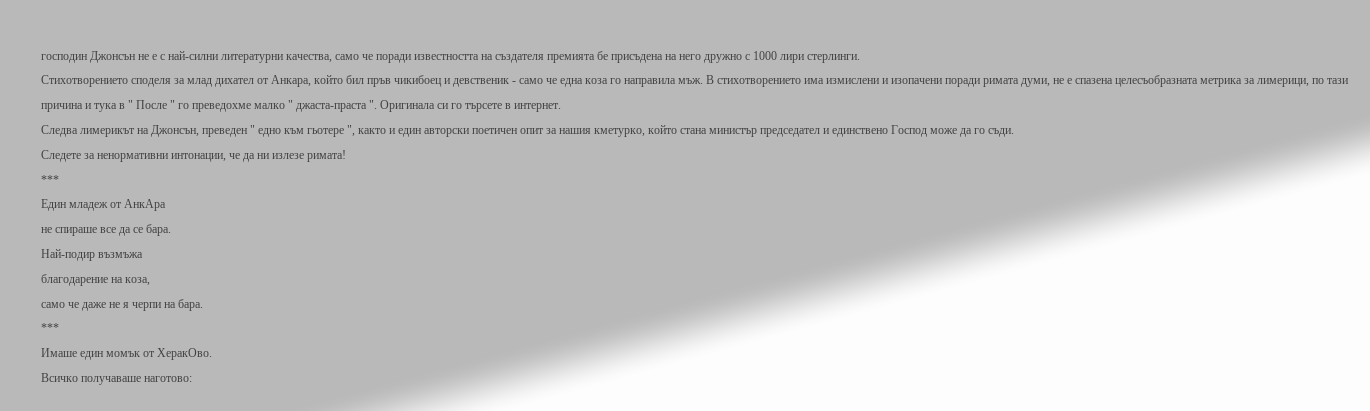господин Джонсън не е с най-силни литературни качества, само че поради известността на създателя премията бе присъдена на него дружно с 1000 лири стерлинги.
Стихотворението споделя за млад дихател от Анкара, който бил пръв чикибоец и девственик - само че една коза го направила мъж. В стихотворението има измислени и изопачени поради римата думи, не е спазена целесъобразната метрика за лимерици, по тази причина и тука в " После " го преведохме малко " джаста-праста ". Оригинала си го търсете в интернет.
Следва лимерикът на Джонсън, преведен " едно към гьотере ", както и един авторски поетичен опит за нашия кметурко, който стана министър председател и единствено Господ може да го съди.
Следете за ненормативни интонации, че да ни излезе римата!
***
Един младеж от АнкАра
не спираше все да се бара.
Най-подир възмъжа
благодарение на коза,
само че даже не я черпи на бара.
***
Имаше един момък от ХеракОво.
Всичко получаваше наготово: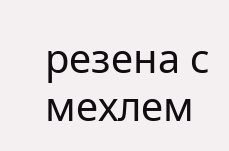резена с мехлем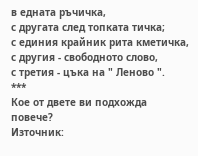в едната ръчичка,
с другата след топката тичка;
с единия крайник рита кметичка,
с другия - свободното слово,
с третия - цъка на " Леново ".
***
Кое от двете ви подхожда повече?
Източник: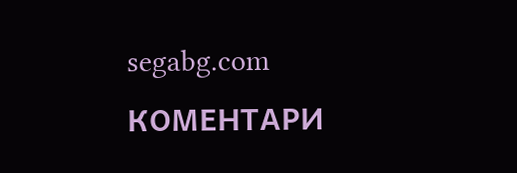segabg.com
КОМЕНТАРИ